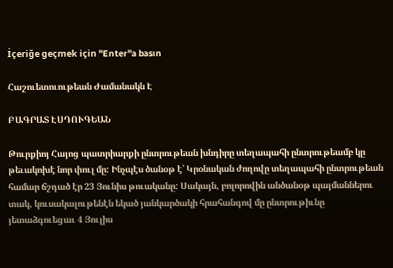İçeriğe geçmek için "Enter"a basın

Հաշուետուութեան Ժամանակն Է

ԲԱԳՐԱՏ ԷՍԴՈՒԳԵԱՆ

Թուրքիոյ Հայոց պատրիարքի ընտրութեան խնդիրը տեղապահի ընտրութեամբ կը թեւակոխէ նոր փուլ մը: Ինչպէս ծանօթ է՝ Կրօնական ժողովը տեղապահի ընտրութեան համար ճշդած էր 23 Յունիս թուականը: Սակայն, բոլորովին անծանօթ պայմաններու տակ, կուսակալութենէն եկած յանկարծակի հրահանգով մը ընտրութիւնը յետաձգուեցաւ 4 Յուլիս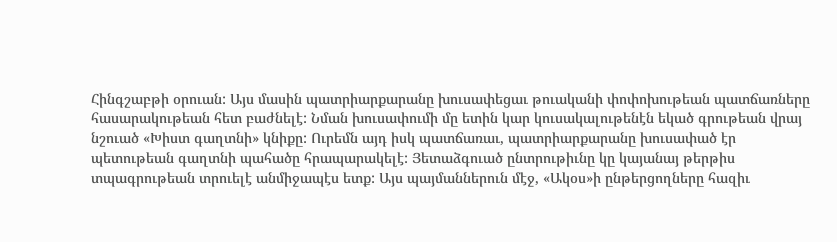Հինգշաբթի օրուան: Այս մասին պատրիարքարանը խուսափեցաւ թուականի փոփոխութեան պատճառները հասարակութեան հետ բաժնելէ: Նման խուսափումի մը ետին կար կուսակալութենէն եկած գրութեան վրայ նշուած «Խիստ գաղտնի» կնիքը: Ուրեմն այդ իսկ պատճառաւ, պատրիարքարանը խուսափած էր պետութեան գաղտնի պահածը հրապարակելէ: Յետաձգուած ընտրութիւնը կը կայանայ թերթիս տպագրութեան տրուելէ անմիջապէս ետք: Այս պայմաններուն մէջ, «Ակօս»ի ընթերցողները հազիւ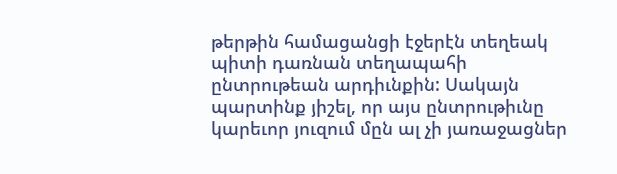թերթին համացանցի էջերէն տեղեակ պիտի դառնան տեղապահի ընտրութեան արդիւնքին: Սակայն պարտինք յիշել, որ այս ընտրութիւնը կարեւոր յուզում մըն ալ չի յառաջացներ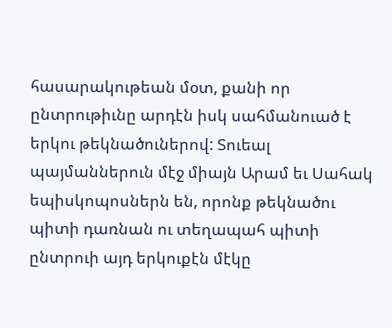հասարակութեան մօտ, քանի որ ընտրութիւնը արդէն իսկ սահմանուած է երկու թեկնածուներով: Տուեալ պայմաններուն մէջ միայն Արամ եւ Սահակ եպիսկոպոսներն են, որոնք թեկնածու պիտի դառնան ու տեղապահ պիտի ընտրուի այդ երկուքէն մէկը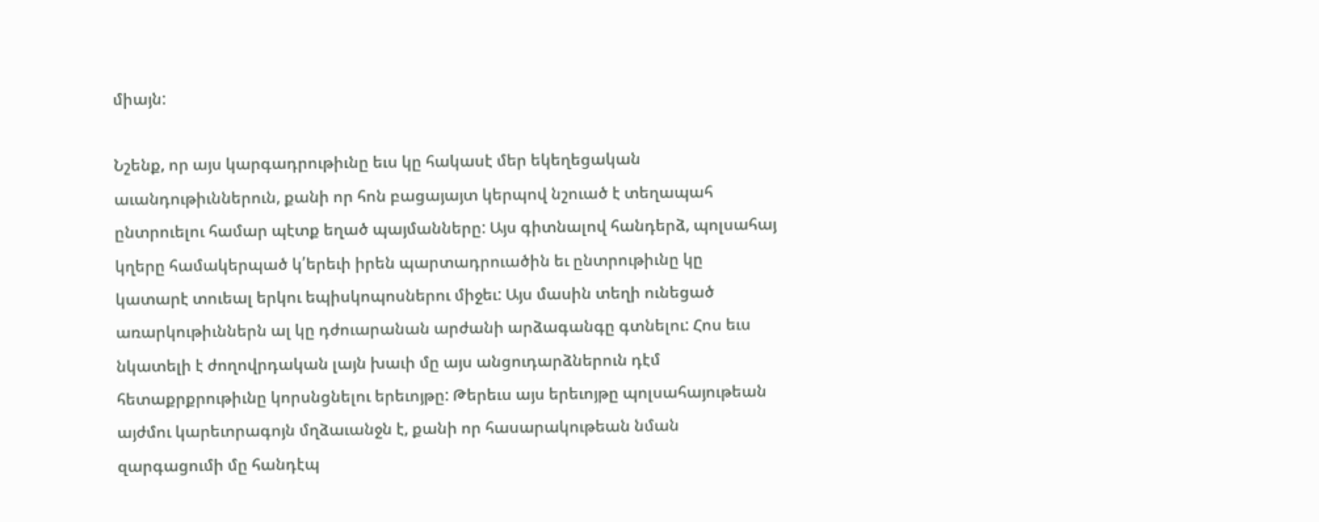միայն:

Նշենք, որ այս կարգադրութիւնը եւս կը հակասէ մեր եկեղեցական աւանդութիւններուն, քանի որ հոն բացայայտ կերպով նշուած է տեղապահ ընտրուելու համար պէտք եղած պայմանները: Այս գիտնալով հանդերձ, պոլսահայ կղերը համակերպած կ՛երեւի իրեն պարտադրուածին եւ ընտրութիւնը կը կատարէ տուեալ երկու եպիսկոպոսներու միջեւ: Այս մասին տեղի ունեցած առարկութիւններն ալ կը դժուարանան արժանի արձագանգը գտնելու: Հոս եւս նկատելի է ժողովրդական լայն խաւի մը այս անցուդարձներուն դէմ հետաքրքրութիւնը կորսնցնելու երեւոյթը: Թերեւս այս երեւոյթը պոլսահայութեան այժմու կարեւորագոյն մղձաւանջն է, քանի որ հասարակութեան նման զարգացումի մը հանդէպ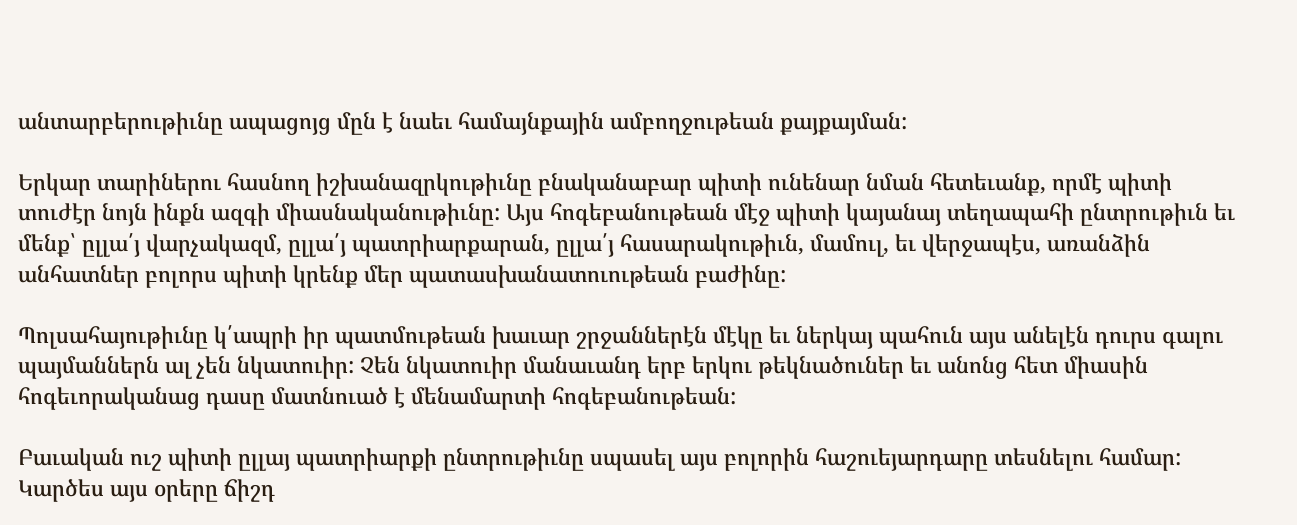անտարբերութիւնը ապացոյց մըն է նաեւ համայնքային ամբողջութեան քայքայման:

Երկար տարիներու հասնող իշխանազրկութիւնը բնականաբար պիտի ունենար նման հետեւանք, որմէ պիտի տուժէր նոյն ինքն ազգի միասնականութիւնը: Այս հոգեբանութեան մէջ պիտի կայանայ տեղապահի ընտրութիւն եւ մենք՝ ըլլա՛յ վարչակազմ, ըլլա՛յ պատրիարքարան, ըլլա՛յ հասարակութիւն, մամուլ, եւ վերջապէս, առանձին անհատներ բոլորս պիտի կրենք մեր պատասխանատուութեան բաժինը:

Պոլսահայութիւնը կ՛ապրի իր պատմութեան խաւար շրջաններէն մէկը եւ ներկայ պահուն այս անելէն դուրս գալու պայմաններն ալ չեն նկատուիր: Չեն նկատուիր մանաւանդ երբ երկու թեկնածուներ եւ անոնց հետ միասին հոգեւորականաց դասը մատնուած է մենամարտի հոգեբանութեան:

Բաւական ուշ պիտի ըլլայ պատրիարքի ընտրութիւնը սպասել այս բոլորին հաշուեյարդարը տեսնելու համար: Կարծես այս օրերը ճիշդ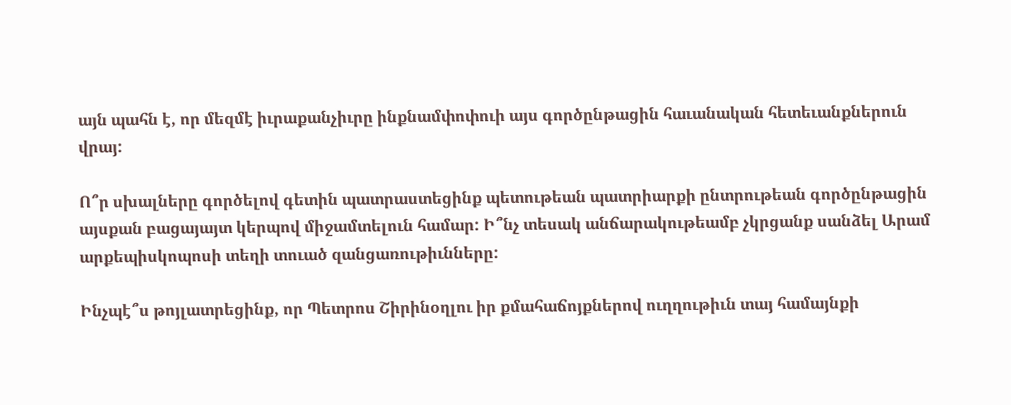այն պահն է, որ մեզմէ իւրաքանչիւրը ինքնամփոփուի այս գործընթացին հաւանական հետեւանքներուն վրայ:

Ո՞ր սխալները գործելով գետին պատրաստեցինք պետութեան պատրիարքի ընտրութեան գործընթացին այսքան բացայայտ կերպով միջամտելուն համար: Ի՞նչ տեսակ անճարակութեամբ չկրցանք սանձել Արամ արքեպիսկոպոսի տեղի տուած զանցառութիւնները:

Ինչպէ՞ս թոյլատրեցինք, որ Պետրոս Շիրինօղլու իր քմահաճոյքներով ուղղութիւն տայ համայնքի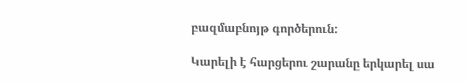բազմաբնոյթ գործերուն:

Կարելի է հարցերու շարանը երկարել սա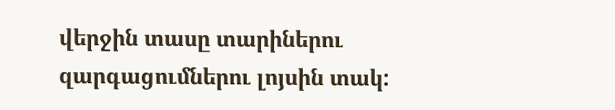վերջին տասը տարիներու զարգացումներու լոյսին տակ: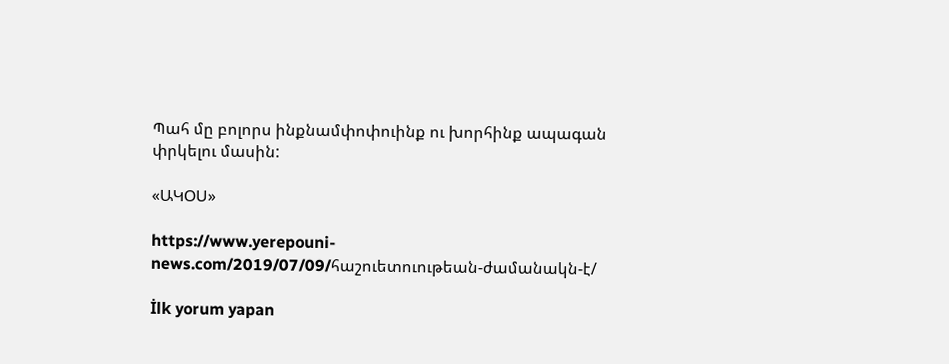Պահ մը բոլորս ինքնամփոփուինք ու խորհինք ապագան փրկելու մասին:

«ԱԿՕՍ»

https://www.yerepouni-news.com/2019/07/09/հաշուետուութեան-ժամանակն-է/

İlk yorum yapan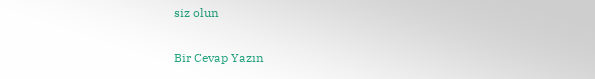siz olun

Bir Cevap Yazın